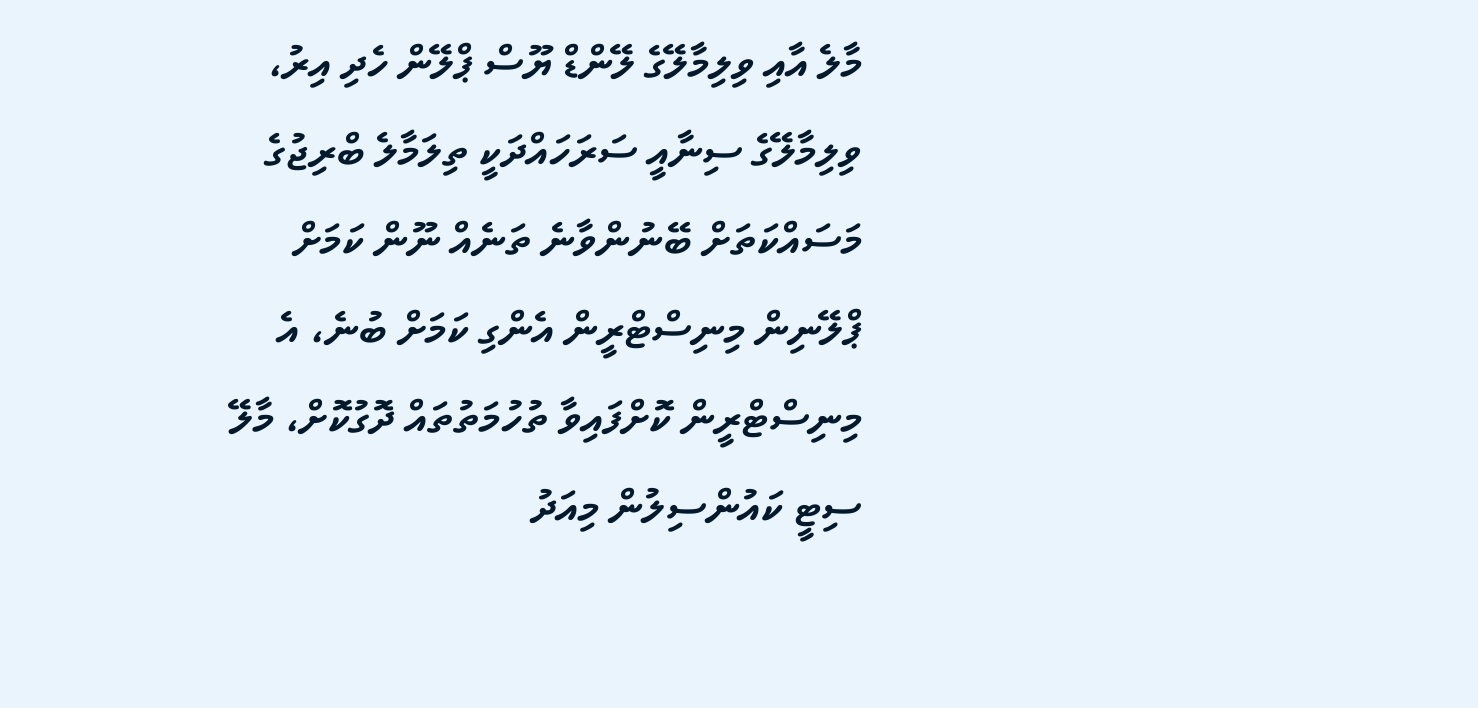މާލެ އާއި ވިލިމާލޭގެ ލޭންޑް ޔޫސް ޕްލޭން ހެދި އިރު، ވިލިމާލޭގެ ސިނާއީ ސަރަހައްދަކީ ތިލަމާލެ ބްރިޖުގެ މަސައްކަތަށް ބޭނުންވާނެ ތަނެއް ނޫން ކަމަށް ޕްލޭނިން މިނިސްޓްރީން އެންގި ކަމަށް ބުނެ، އެ މިނިސްޓްރީން ކޮށްފައިވާ ތުހުމަތުތައް ދޮގުކޮށް، މާލޭ ސިޓީ ކައުންސިލުން މިއަދު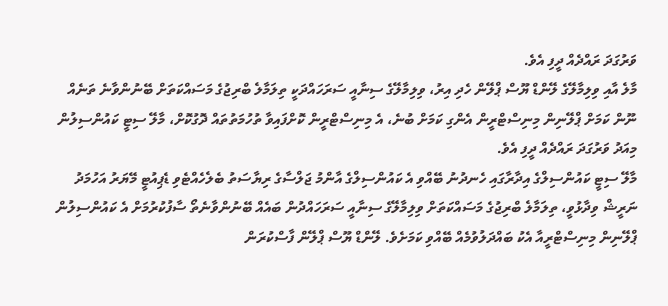ވަރުގަދަ ރައްދެއް ދީފި އެވެ.
މާލެ އާއި ވިލިމާލޭގެ ލޭންޑް ޔޫސް ޕްލޭން ހެދި އިރު، ވިލިމާލޭގެ ސިނާއީ ސަރަހައްދަކީ ތިލަމާލެ ބްރިޖުގެ މަސައްކަތަށް ބޭނުންވާނެ ތަނެއް ނޫން ކަމަށް ޕްލޭނިން މިނިސްޓްރީން އެންގި ކަމަށް ބުނެ، އެ މިނިސްޓްރީން ކޮށްފައިވާ ތުހުމަތުތައް ދޮގުކޮށް، މާލޭ ސިޓީ ކައުންސިލުން މިއަދު ވަރުގަދަ ރައްދެއް ދީފި އެވެ.
މާލޭ ސިޓީ ކައުންސިލްގެ އިދާރާގައި ހެނދުނު ބޭއްވި އެ ކައުންސިލްގެ އާންމު ޖަލްސާގެ ރިޔާސަތު ބެލެހެއްޓެވި ޑެޕިއުޓީ މޭޔަރު އަހުމަދު ނަރީޝް ވިދާޅުވީ، ތިލަމާލެ ބްރިޖުގެ މަސައްކަތަށް ވިލިމާލޭގެ ސިނާއީ ސަރަހައްދުން ބައެއް ބޭނުންވާނެތޯ ސާފުކުރުމަށް އެ ކައުންސިލުން ޕްލޭނިން މިނިސްޓްރީއާ އެކު ބައްދަލުވުމެއް ބޭއްވި ކަމަށެވެ. ލޭންޑް ޔޫސް ޕްލޭން ފާސްކުރަން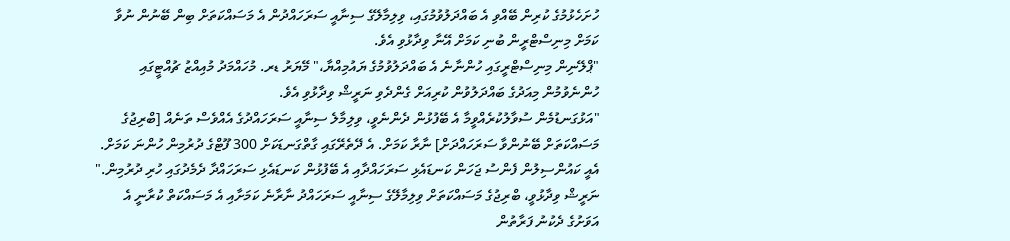ހުށަހެޅުމުގެ ކުރިން ބޭއްވި އެ ބައްދަލުވުމުގައި، ވިލިމާލޭގެ ސިނާއީ ސަރަހައްދުން އެ މަސައްކަތަށް ބިން ބޭނުން ނުވާ ކަމަށް މިނިސްޓްރީން ބުނި ކަމަށް އޭނާ ވިދާޅުވި އެވެ.
"ޕްލޭނިން މިނިސްޓްރީގައި ހުންނާނެ އެ ބައްދަލުވުމުގެ ޔައުމިއްޔާ،" މޭޔަރު ޑރ. މުހައްމަދު މުއިއްޒު ޗުއްޓީގައި ހުންނެވުމުން މިއަދުގެ ބައްދަލުވުން ކުރިއަށް ގެންދެވި ނަރީޝް ވިދާޅުވި އެވެ.
"އަޅުގަނޑުމެން ސުވާލުކުރެއްވީމާ އެ ބޭފުޅުން ދެންނެވީ، ވިލިމާލެ ސިނާއީ ސަރަހައްދުގެ އެއްވެސް ތަނެއް [ބްރިޖުގެ މަސައްކަތަށް ބޭނުންވާ ސަރަހައްދަށް] ނާރާ ކަމަށް. އެ ދޭތެރޭގައި ގާތްގަނޑަކަށް 300 ފޫޓްގެ ދުރުމިން ހުންނަ ކަމަށް. އެއީ ކައުންސިލުން ފެންސު ޖަހަން ކަނޑައެޅި ސަރަހައްދާއި އެ ބޭފުޅުން ކަނޑައެޅި ސަރަހައްދާ ދެމެދުގައި ހުރި ދުރުމިން."
ނަރީޝް ވިދާޅުވީ، ބްރިޖުގެ މަސައްކަތަށް ވިލިމާލޭގެ ސިނާއީ ސަރަހައްދު ނާރާނެ ކަމަށާއި އެ މަސައްކަތް ކުރާނީ އެ އަވަށުގެ ދެކުނު ފަރާތުން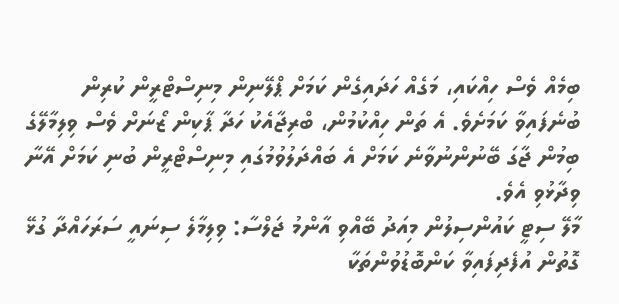ބިމެއް ވެސް ހިއްކައި، މަގެއް ހަދައިގެން ކަމަށް ޕްލޭނިން މިނިސްޓްރީން ކުރިން ބުނެފައިވާ ކަމަށެވެ. އެ ތަން ހިއްކުމުން، ބްރިޖާއެކު ހަދާ ޕާކިން ޒޯނަށް ވެސް ވިލިމާލޭގެ ބިމުން ޖާގަ ބޭނުންނުވާނެ ކަމަށް އެ ބައްދަލުވުމުގައި މިނިސްޓްރީން ބުނި ކަމަށް އޭނާ ވިދާޅުވި އެވެ.
މާލޭ ސިޓީ ކައުންސިލުން މިއަދު ބޭއްވި އާންމު ޖަލްސާ: ވިލިމާލެ ސިނައީ ސަރަހައްދާ ގުޅޭ ގޮތުން އުފެދިފައިވާ ކަންބޮޑުވުންތަކާ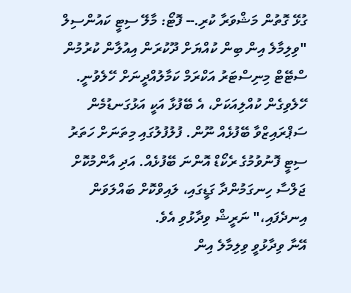ގުޅޭ ގޮތުން މަޝްވަރާ ކުރި.-- ފޮޓޯ: މާލޭ ސިޓީ ކައުންސިލް
"ވިލިމާލެ އިން ބިން ކުއްޔަށް ދޫކުރަން އިއުލާން ކުރުމުން ސްޓޭޓް މިނިސްޓަރު އަކްރަމް ކަމާލުއްދީނަށް ހޭލެވުނީ. ހޭލެވިގެން ކުއްލިއަކަށް، އެ ބޭފުޅާ އަކީ އަޅުގަނޑުމެން ސަޕްރައިޒްވާ ބޭފުޅެއް ނޫން. ފުލުފުލުގައި މިތަނަށް ހަތަރު ސިޓީ ފޮނުވުމުގެ ރެކޯޑް އޮންނަ ބޭފުޅެއް. އަދި އާންމުކޮށް ޖަލްސާ ހިނގަމުންދާ ގަޑީގައި، ލައިވްކޮށް ބައްލަވަން އިނދެފައި،" ނަރީޝް ވިދާޅުވި އެވެ.
އޭނާ ވިދާޅުވީ ވިލިމާލެ އިން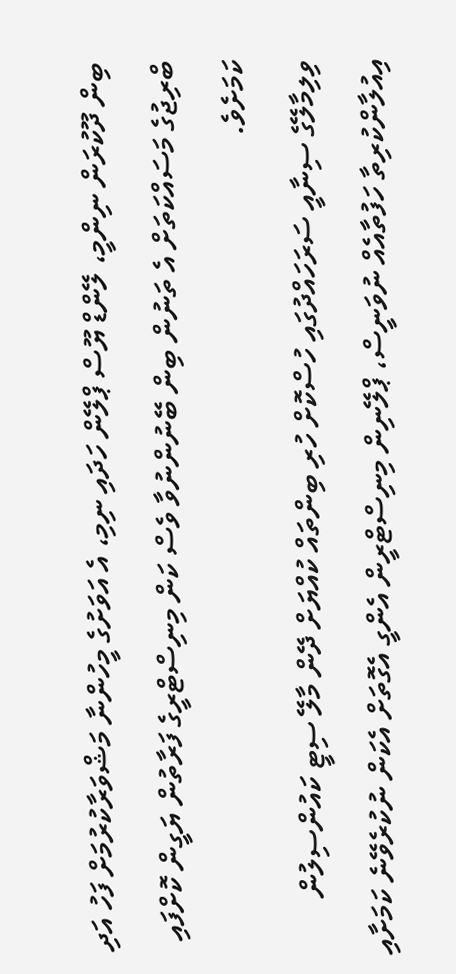ބިން ދޫކުރަން ނިންމީ، ލޭންޑް ޔޫސް ޕްލޭން ހަދައި ނިމި، އެ އަވަށުގެ މީހުންނާ މަޝްވަރާކުރުމަށް ފަހު އަދި ބްރިޖުގެ މަސައްކަތަށް އެ ތަނުން ބިން ބޭނުންނުވާ ވެސް ކަން މިނިސްޓްރީގެ ފަރާތުން ޔަގީން ކޮށްފައި ކަމަށެވެ.
ވިލިމާލޭގެ ސިނާއީ ސަރަހައްދުގައި ހުސްކޮށް ހުރި ބިންތައް ކުއްޔަށް ދޭން މާލޭ ސިޓީ ކައުންސިލުން އިއުލާންކުރިތާ ހަފުތާއެއް ނުވަނީސް، ޕްލޭނިން މިނިސްޓްރީން އެންގީ އެގޮތަށް އެކަން ނުކުރެވޭނެ ކަމަށާއި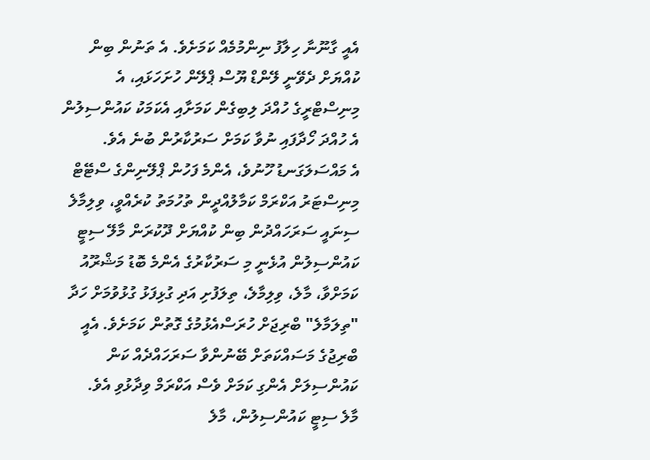އެއީ ގާނޫނާ ހިލާފު ނިންމުމެއް ކަމަށެވެ. އެ ތަނުން ބިން ކުއްޔަށް ދެވޭނީ ލޭންޑް ޔޫސް ޕްލޭން ހުށަހަޅައި، އެ މިނިސްޓްރީގެ ހުއްދަ ލިބިގެން ކަމަށާއި އެކަމަކު ކައުންސިލުން އެ ހުއްދަ ހޯދާފައި ނުވާ ކަމަށް ސަރުކާރުން ބުނެ އެވެ.
އެ މައްސަލަގަނޑު ހޫނުވެ، އެންމެ ފަހުން ޕްލޭނިންގެ ސްޓޭޓް މިނިސްޓަރު އަކްރަމް ކަމާލުއްދީން ތުހުމަތު ކުރެއްވީ، ވިލިމާލެ ސިނައީ ސަރަހައްދުން ބިން ކުއްޔަށް ދޫކުރަން މާލޭ ސިޓީ ކައުންސިލުން އުޅެނީ މި ސަރުކާރުގެ އެންމެ ބޮޑު މަޝްރޫއު ކަމަށްވާ، މާލެ، ވިލިމާލެ، ތިލަފުށި އަދި ގުޅިފަޅު ގުޅުވުމަށް ހަދާ "ތިލަމާލެ" ބްރިޖަށް ހުރަސްއެޅުމުގެ ގޮތުން ކަމަށެވެ. އެއީ ބްރިޖުގެ މަސައްކަތަށް ބޭނުންވާ ސަރަހައްދެއް ކަން ކައުންސިލަށް އެންގި ކަމަށް ވެސް އަކްރަމް ވިދާޅުވި އެވެ.
މާލެ ސިޓީ ކައުންސިލުން، މާލެ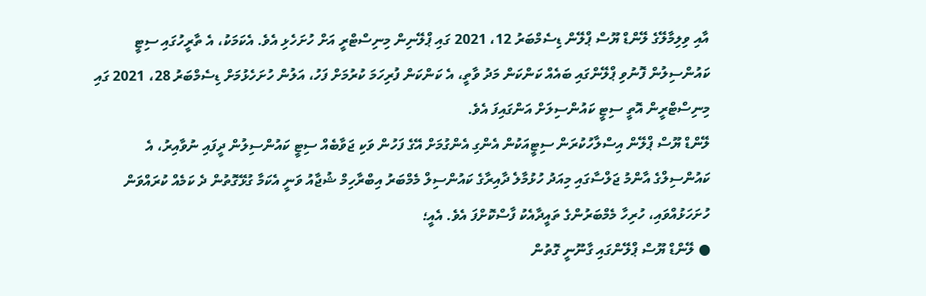އާއި ވިލިމާލޭގެ ލޭންޑް ޔޫސް ޕްލޭން ޑިސެމްބަރު 12، 2021 ގައި ޕްލޭނިން މިނިސްޓްރީ އަށް ހުށަހެޅި އެވެ. އެކަމަކު، އެ ތާރީހުގައި ސިޓީ ކައުންސިލުން ފޮނުވި ޕްލޭންގައި ބައެއް ކަންކަން މަދު ވާތީ، އެ ކަންކަން ފުރިހަމަ ކުރުމަށް ފަހު، އަލުން ހުށަހެޅުމަށް ޑިސެމްބަރު 28، 2021 ގައި މިނިސްޓްރީން އޮތީ ސިޓީ ކައުންސިލަށް އަންގައިފަ އެވެ.
ލޭންޑް ޔޫސް ޕްލޭން އިސްލާހުކުރަން ސިޓީއަކުން އެންގި އެންގުމަށް އޭގެ ފަހުން ވަކި ޖަވާބެއް ސިޓީ ކައުންސިލުން ދީފައި ނުވާއިރު، އެ ކައުންސިލްގެ އާންމު ޖަލްސާގައި މިއަދު ހުޅުމާލެ ދާއިރާގެ ކައުންސިލް މެމްބަރު އިބްރާހިމް ޝުޖާއު ވަނީ އެކަމާ ގުޅޭގޮތުން ދެ ކަމެއް ކުރައްވަން ހުށަހަޅުއްވައި، ހުރިހާ މެމްބަރުންގެ ތައީދާއެކު ފާސްކޮށްފަ އެވެ. އެއީ؛
● ލޭންޑް ޔޫސް ޕްލޭންގައި ގާނޫނީ ގޮތުން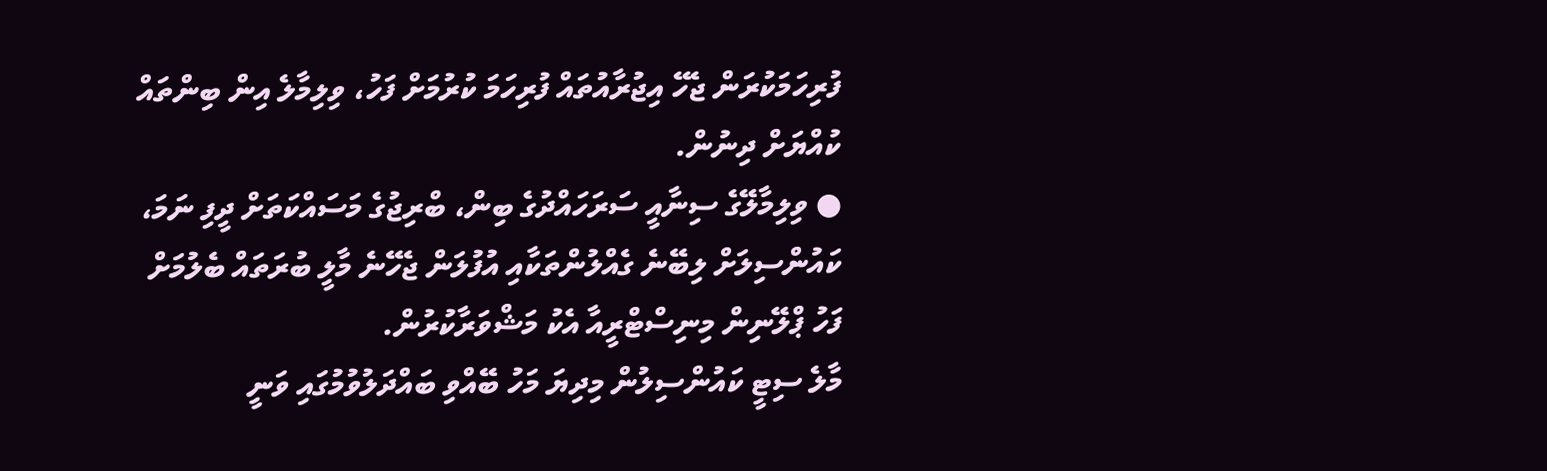ފުރިހަމަކުރަން ޖެހޭ އިޖުރާއުތައް ފުރިހަމަ ކުރުމަށް ފަހު، ވިލިމާލެ އިން ބިންތައް ކުއްޔަށް ދިނުން.
● ވިލިމާލޭގެ ސިނާއީ ސަރަހައްދުގެ ބިން، ބްރިޖުގެ މަސައްކަތަށް ދީފި ނަމަ، ކައުންސިލަށް ލިބޭނެ ގެއްލުންތަކާއި އުފުލަން ޖެހޭނެ މާލީ ބުރަތައް ބެލުމަށް ފަހު ޕްލޭނިން މިނިސްޓްރީއާ އެކު މަޝްވަރާކުރުން.
މާލެ ސިޓީ ކައުންސިލުން މިދިޔަ މަހު ބޭއްވި ބައްދަލުވުމުގައި ވަނީ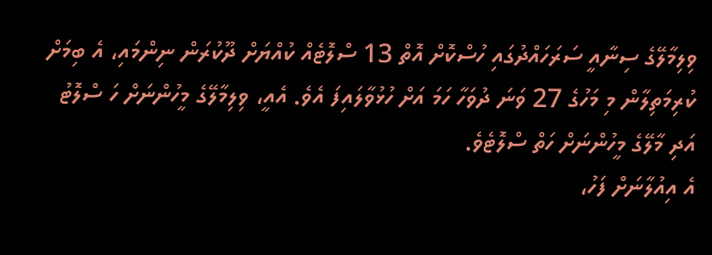ވިލިމާލޭގެ ސިނާއީ ސަރަހައްދުގައި ހުސްކޮށް އޮތް 13 ސްލޮޓެއް ކުއްޔަށް ދޫކުރަން ނިންމައި، އެ ބިމަށް ކުރިމަތިލާން މި މަހުގެ 27 ވަނަ ދުވަހާ ހަމަ އަށް ހުޅުވާލައިފަ އެވެ. އެއީ، ވިލިމާލޭގެ މީހުންނަށް ހަ ސްލޮޓު އަދި މާލޭގެ މީހުންނަށް ހަތް ސްލޮޓެވެ.
އެ އިއުލާނަށް ފަހު،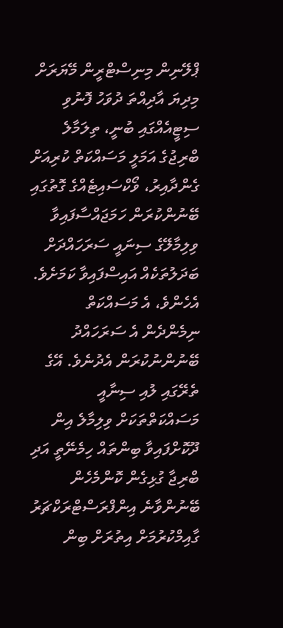ޕްލޭނިން މިނިސްޓްރީން މޭޔަރަށް މިދިޔަ އާދިއްތަ ދުވަހު ފޮނުވި ސިޓީއެއްގައި ބުނީ، ތިލަމާލެ ބްރިޖުގެ އަމަލީ މަސައްކަތް ކުރިއަށް ގެންދާއިރު، ވޯކްސައިޓެއްގެ ގޮތުގައި ބޭނުންކުރަން ހަމަޖައްސާފައިވާ ވިލިމާލޭގެ ސިނައީ ސަރަހައްދަށް ބަދަލުތަކެއް އައިސްފައިވާ ކަމަށެވެ.
އެހެންވެ، އެ މަސައްކަތް ނިމެންދެން އެ ސަރަހައްދު ބޭނުންނުކުރަން އެދުނެވެ. އޭގެ ތެރޭގައި ލުއި ސިނާއީ މަސައްކަތްތަކަށް ވިލިމާލެ އިން ދޫކޮށްފައިވާ ބިންތައް ހިމެނޭތީ އަދި ބްރިޖާ ގުޅިގެން ކޮންމެހެން ބޭނުންވާނެ އިންފްރަސްޓްރަކްޗަރު ގާއިމްކުރުމަށް އިތުރަށް ބިން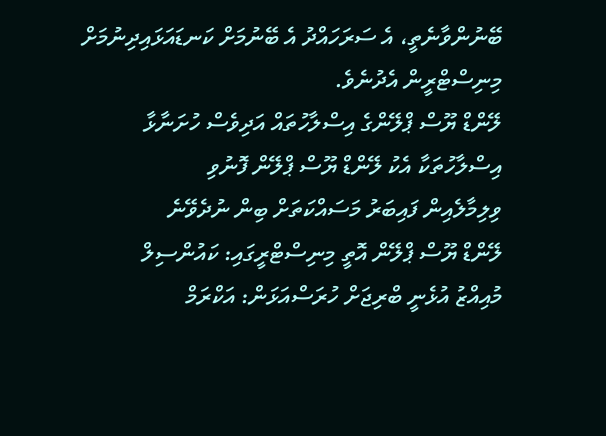ބޭނުންވާނެތީ، އެ ސަރަހައްދު އެ ބޭނުމަށް ކަނޑައަޅައިދިނުމަށް މިނިސްޓްރީން އެދުނެވެ.
ލޭންޑް ޔޫސް ޕްލޭންގެ އިސްލާހުތައް އަދިވެސް ހުށަނާޅާ
އިސްލާހުތަކާ އެކު ލޭންޑް ޔޫސް ޕްލޭން ފޮނުވި
ވިލިމާލެއިން ފައިބަރު މަސައްކަތަށް ބިން ނުދެވޭނެ
ލޭންޑް ޔޫސް ޕްލޭން އޮތީ މިނިސްޓްރީގައި: ކައުންސިލް
މުއިއްޒު އުޅެނީ ބްރިޖަށް ހުރަސްއަޅަން: އަކްރަމް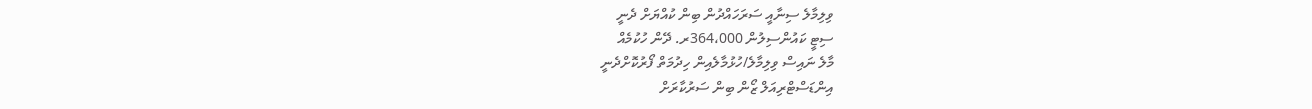ވިލިމާލެ ސިނާއީ ސަރަހައްދުން ބިން ކުއްޔަށް ދެނީ
ސިޓީ ކައުންސިލުން 364،000ރ. ދޭން ހުކުމެއް
މާލެ ނައިސް ވިލިމާލެ/ހުޅުމާލެއިން ހިދުމަތް ފޯރުކޮށްދެނީ
އިންޑަސްޓްރިއަލް ޒޯން ބިން ސަރުކާރަށް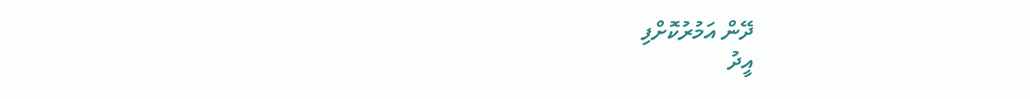ދޭން އަމުރުކޮށްފި
އީދު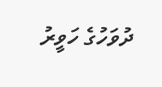ދުވަހުގެ ހަވީރު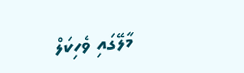މާލޭގައި ވެހިކަލް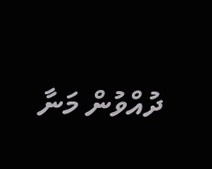ދުއްވުން މަނާ